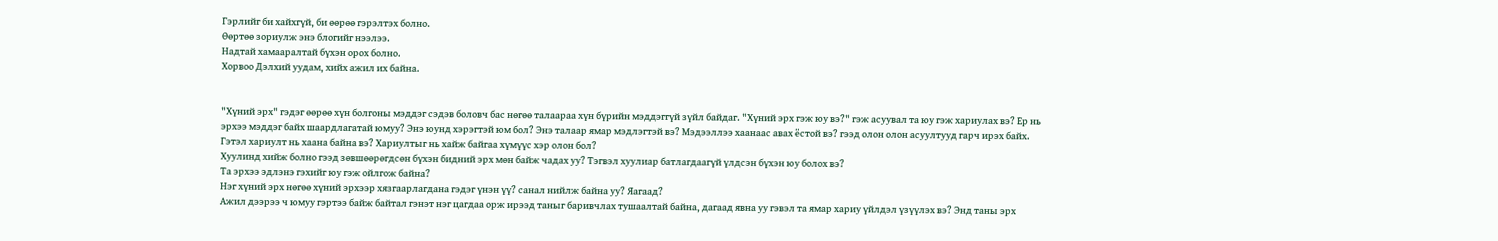Гэрлийг би хайхгүй, би өөрөө гэрэлтэх болно.
Өөртөө зориулж энэ блогийг нээлээ.
Надтай хамааралтай бүхэн орох болно.
Хорвоо Дэлхий уудам, хийх ажил их байна.


"Хүний эрх" гэдэг өөрөө хүн болгоны мэддэг сэдэв боловч бас нөгөө талаараа хүн бүрийн мэддэггүй зүйл байдаг. "Хүний эрх гэж юу вэ?" гэж асуувал та юу гэж хариулах вэ? Ер нь эрхээ мэддэг байх шаардлагатай юмуу? Энэ юунд хэрэгтэй юм бол? Энэ талаар ямар мэдлэгтэй вэ? Мэдээллээ хаанаас авах ёстой вэ? гээд олон олон асуултууд гарч ирэх байх. Гэтэл хариулт нь хаана байна вэ? Хариултыг нь хайж байгаа хүмүүс хэр олон бол?
Хуулинд хийж болно гээд зөвшөөрөгдсөн бүхэн бидний эрх мөн байж чадах уу? Тэгвэл хуулиар батлагдаагүй үлдсэн бүхэн юу болох вэ?
Та эрхээ эдлэнэ гэхийг юу гэж ойлгож байна?
Нэг хүний эрх нөгөө хүний эрхээр хязгаарлагдана гэдэг үнэн үү? санал нийлж байна уу? Яагаад?
Ажил дээрээ ч юмуу гэртээ байж байтал гэнэт нэг цагдаа орж ирээд таныг баривчлах тушаалтай байна, дагаад явна уу гэвэл та ямар хариу үйлдэл үзүүлэх вэ? Энд таны эрх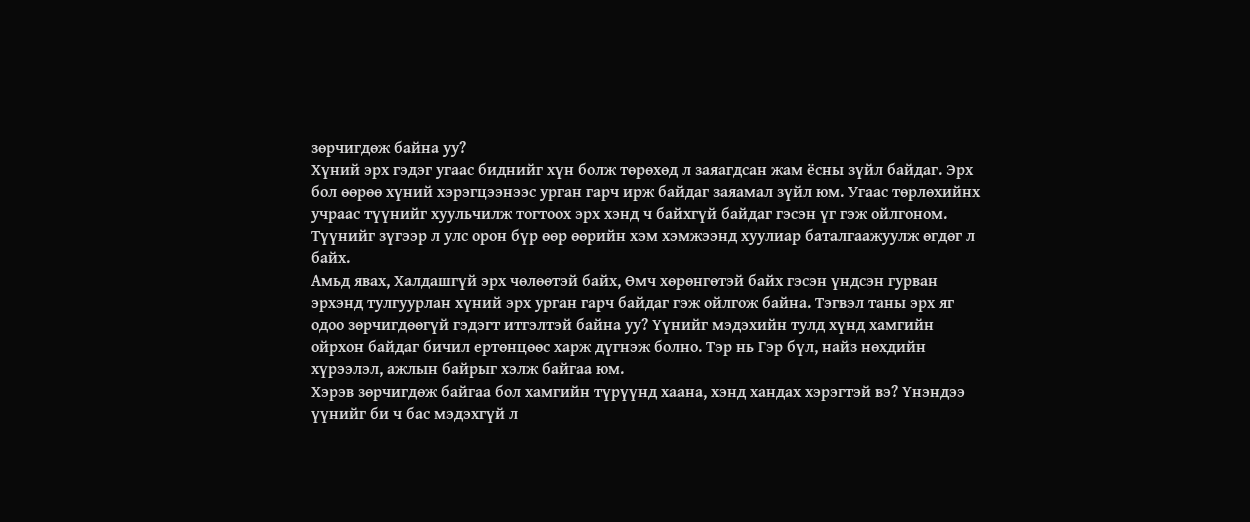зөрчигдөж байна уу?
Хүний эрх гэдэг угаас биднийг хүн болж төрөхөд л заяагдсан жам ёсны зүйл байдаг. Эрх бол өөрөө хүний хэрэгцээнээс урган гарч ирж байдаг заяамал зүйл юм. Угаас төрлөхийнх учраас түүнийг хуульчилж тогтоох эрх хэнд ч байхгүй байдаг гэсэн үг гэж ойлгоном. Түүнийг зүгээр л улс орон бүр өөр өөрийн хэм хэмжээнд хуулиар баталгаажуулж өгдөг л байх.
Амьд явах, Халдашгүй эрх чөлөөтэй байх, Өмч хөрөнгөтэй байх гэсэн үндсэн гурван эрхэнд тулгуурлан хүний эрх урган гарч байдаг гэж ойлгож байна. Тэгвэл таны эрх яг одоо зөрчигдөөгүй гэдэгт итгэлтэй байна уу? Үүнийг мэдэхийн тулд хүнд хамгийн ойрхон байдаг бичил ертөнцөөс харж дүгнэж болно. Тэр нь Гэр бүл, найз нөхдийн хүрээлэл, ажлын байрыг хэлж байгаа юм.
Хэрэв зөрчигдөж байгаа бол хамгийн түрүүнд хаана, хэнд хандах хэрэгтэй вэ? Үнэндээ үүнийг би ч бас мэдэхгүй л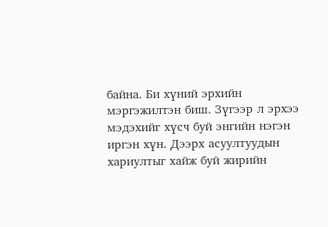байна. Би хүний эрхийн мэргэжилтэн биш. Зүгээр л эрхээ мэдэхийг хүсч буй энгийн нэгэн иргэн хүн. Дээрх асуултуудын хариултыг хайж буй жирийн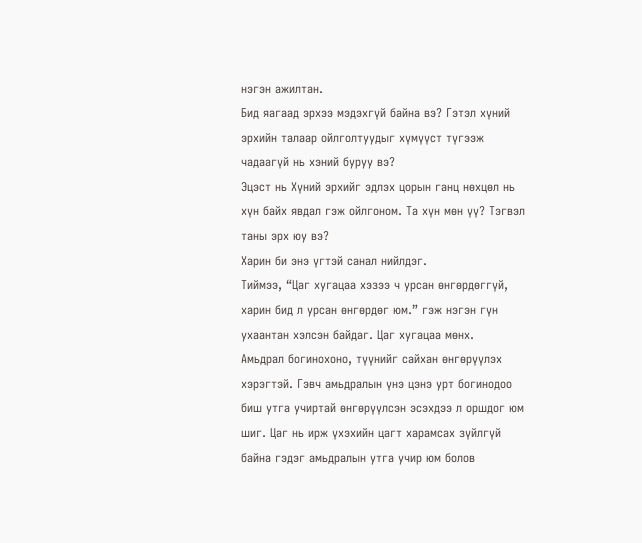нэгэн ажилтан.
Бид яагаад эрхээ мэдэхгүй байна вэ? Гэтэл хүний эрхийн талаар ойлголтуудыг хүмүүст түгээж чадаагүй нь хэний буруу вэ?
Эцэст нь Хүний эрхийг эдлэх цорын ганц нөхцөл нь хүн байх явдал гэж ойлгоном. Та хүн мөн үү? Тэгвэл таны эрх юу вэ?
Харин би энэ үгтэй санал нийлдэг.
Тиймээ, “Цаг хугацаа хэзээ ч урсан өнгөрдөггүй, харин бид л урсан өнгөрдөг юм.” гэж нэгэн гүн ухаантан хэлсэн байдаг. Цаг хугацаа мөнх.
Амьдрал богинохоно, түүнийг сайхан өнгөрүүлэх хэрэгтэй. Гэвч амьдралын үнэ цэнэ урт богинодоо биш утга учиртай өнгөрүүлсэн эсэхдээ л оршдог юм шиг. Цаг нь ирж үхэхийн цагт харамсах зүйлгүй байна гэдэг амьдралын утга учир юм болов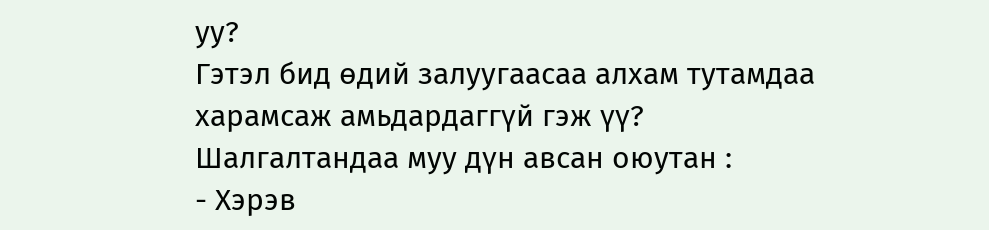уу?
Гэтэл бид өдий залуугаасаа алхам тутамдаа харамсаж амьдардаггүй гэж үү?
Шалгалтандаа муу дүн авсан оюутан :
- Хэрэв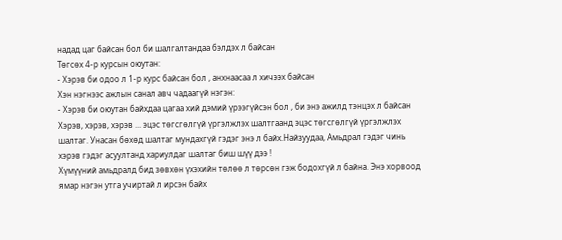надад цаг байсан бол би шалгалтандаа бэлдэх л байсан
Төгсөх 4-р курсын оюутан:
- Хэрэв би одоо л 1-р курс байсан бол , анхнаасаа л хичээх байсан
Хэн нэгнээс ажлын санал авч чадаагүй нэгэн:
- Хэрэв би оюутан байхдаа цагаа хий дэмий үрээгүйсэн бол , би энэ ажилд тэнцэх л байсан
Хэрэв, хэрэв, хэрэв ... эцэс төгсгөлгүй үргэлжлэх шалтгаанд эцэс төгсгөлгүй үргэлжлэх шалтаг. Унасан бөхөд шалтаг мундахгүй гэдэг энэ л байх.Найзуудаа, Амьдрал гэдэг чинь хэрэв гэдэг асуултанд хариулдаг шалтаг биш шүү дээ !
Xүмүүний амьдралд бид зөвхөн үхэхийн төлөө л төрсөн гэж бодохгүй л байна. Энэ хорвоод ямар нэгэн утга учиртай л ирсэн байх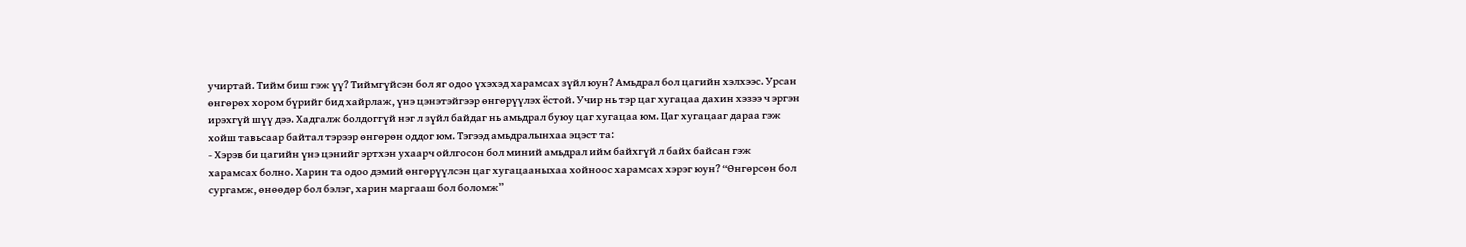учиртай. Тийм биш гэж үү? Тиймгүйсэн бол яг одоо үхэхэд харамсах зүйл юун? Амьдрал бол цагийн хэлхээс. Урсан өнгөрөх хором бүрийг бид хайрлаж, үнэ цэнэтэйгээр өнгөрүүлэх ёстой. Учир нь тэр цаг хугацаа дахин хэзээ ч эргэн ирэхгүй шүү дээ. Хадгалж болдоггүй нэг л зүйл байдаг нь амьдрал буюу цаг хугацаа юм. Цаг хугацааг дараа гэж хойш тавьсаар байтал тэрээр өнгөрөн оддог юм. Тэгээд амьдралынхаа эцэст та:
- Хэрэв би цагийн үнэ цэнийг эртхэн ухаарч ойлгосон бол миний амьдрал ийм байхгүй л байх байсан гэж харамсах болно. Харин та одоо дэмий өнгөрүүлсэн цаг хугацааныхаа хойноос харамсах хэрэг юун? “Өнгөрсөн бол сургамж, өнөөдөр бол бэлэг, харин маргааш бол боломж”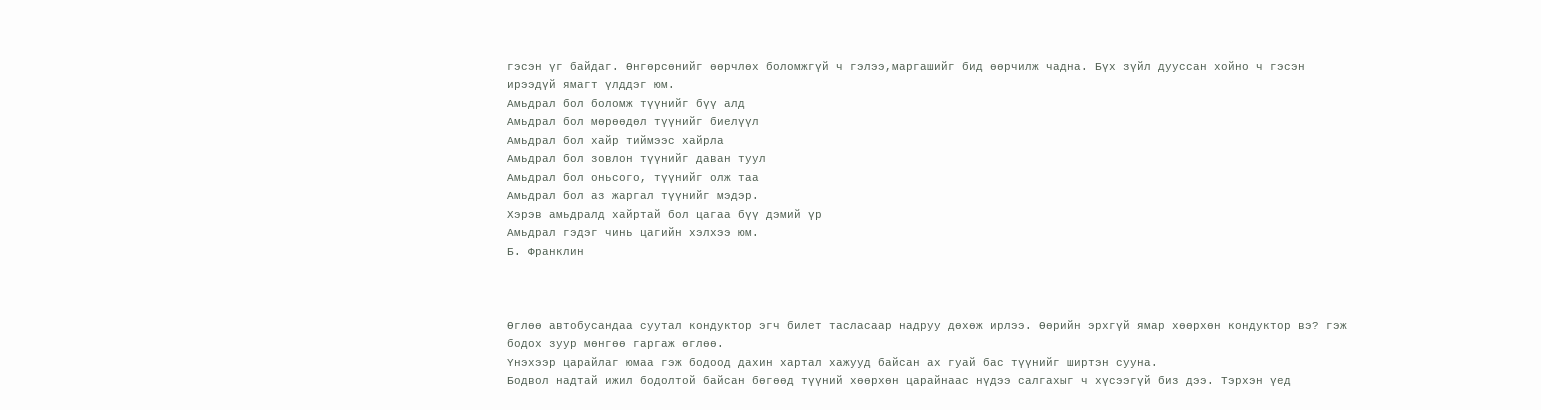гэсэн үг байдаг. Өнгөрсөнийг өөрчлөх боломжгүй ч гэлээ,маргашийг бид өөрчилж чадна. Бүх зүйл дууссан хойно ч гэсэн ирээдүй ямагт үлддэг юм.
Амьдрал бол боломж түүнийг бүү алд
Амьдрал бол мөрөөдөл түүнийг биелүүл
Амьдрал бол хайр тиймээс хайрла
Амьдрал бол зовлон түүнийг даван туул
Амьдрал бол оньсого, түүнийг олж таа
Амьдрал бол аз жаргал түүнийг мэдэр.
Хэрэв амьдралд хайртай бол цагаа бүү дэмий үр
Амьдрал гэдэг чинь цагийн хэлхээ юм.
Б. Франклин



Өглөө автобусандаа суутал кондуктор эгч билет тасласаар надруу дөхөж ирлээ. Өөрийн эрхгүй ямар хөөрхөн кондуктор вэ? гэж бодох зуур мөнгөө гаргаж өглөө.
Үнэхээр царайлаг юмаа гэж бодоод дахин хартал хажууд байсан ах гуай бас түүнийг ширтэн сууна.
Бодвол надтай ижил бодолтой байсан бөгөөд түүний хөөрхөн царайнаас нүдээ салгахыг ч хүсээгүй биз дээ. Тэрхэн үед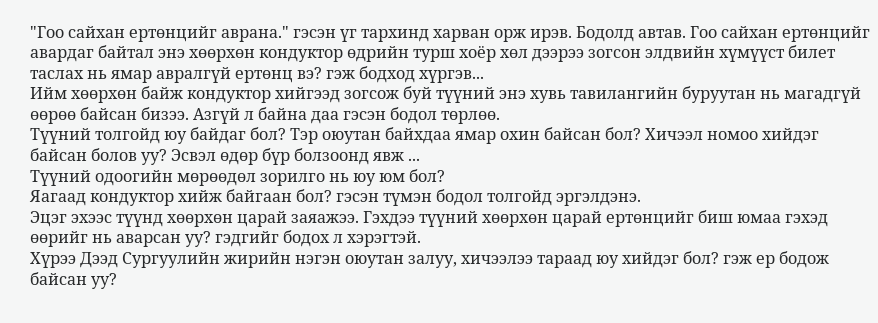"Гоо сайхан ертөнцийг аврана." гэсэн үг тархинд харван орж ирэв. Бодолд автав. Гоо сайхан ертөнцийг авардаг байтал энэ хөөрхөн кондуктор өдрийн турш хоёр хөл дээрээ зогсон элдвийн хүмүүст билет таслах нь ямар авралгүй ертөнц вэ? гэж бодход хүргэв...
Ийм хөөрхөн байж кондуктор хийгээд зогсож буй түүний энэ хувь тавилангийн буруутан нь магадгүй өөрөө байсан бизээ. Азгүй л байна даа гэсэн бодол төрлөө.
Түүний толгойд юу байдаг бол? Тэр оюутан байхдаа ямар охин байсан бол? Хичээл номоо хийдэг байсан болов уу? Эсвэл өдөр бүр болзоонд явж ...
Түүний одоогийн мөрөөдөл зорилго нь юу юм бол?
Яагаад кондуктор хийж байгаан бол? гэсэн түмэн бодол толгойд эргэлдэнэ.
Эцэг эхээс түүнд хөөрхөн царай заяажээ. Гэхдээ түүний хөөрхөн царай ертөнцийг биш юмаа гэхэд өөрийг нь аварсан уу? гэдгийг бодох л хэрэгтэй.
Хүрээ Дээд Сургуулийн жирийн нэгэн оюутан залуу, хичээлээ тараад юу хийдэг бол? гэж ер бодож байсан уу?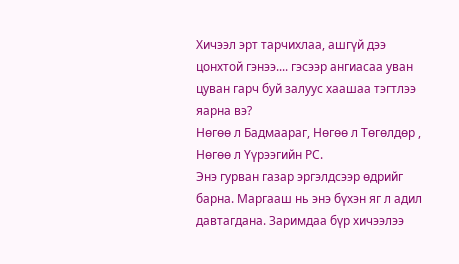Хичээл эрт тарчихлаа, ашгүй дээ цонхтой гэнээ.... гэсээр ангиасаа уван цуван гарч буй залуус хаашаа тэгтлээ яарна вэ?
Нөгөө л Бадмаараг, Нөгөө л Төгөлдөр , Нөгөө л Үүрээгийн PC.
Энэ гурван газар эргэлдсээр өдрийг барна. Маргааш нь энэ бүхэн яг л адил давтагдана. Заримдаа бүр хичээлээ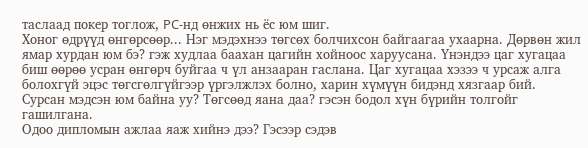таслаад покер тоглож, PC-нд өнжих нь ёс юм шиг.
Хоног өдрүүд өнгөрсөөр... Нэг мэдэхнээ төгсөх болчихсон байгаагаа ухаарна. Дөрвөн жил ямар хурдан юм бэ? гэж худлаа баахан цагийн хойноос харуусана. Үнэндээ цаг хугацаа биш өөрөө усран өнгөрч буйгаа ч үл анзааран гаслана. Цаг хугацаа хэзээ ч урсаж алга болохгүй эцэс төгсгөлгүйгээр үргэлжлэх болно, харин хүмүүн бидэнд хязгаар бий.
Сурсан мэдсэн юм байна уу? Төгсөөд яана даа? гэсэн бодол хүн бүрийн толгойг гашилгана.
Одоо дипломын ажлаа яаж хийнэ дээ? Гэсээр сэдэв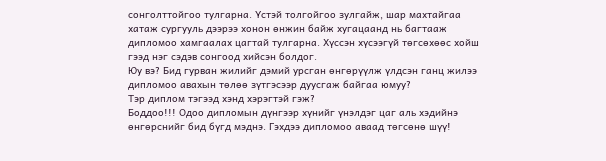сонголттойгоо тулгарна. Үстэй толгойгоо зулгайж, шар махтайгаа хатаж сургууль дээрээ хонон өнжин байж хугацаанд нь багтааж дипломоо хамгаалах цагтай тулгарна. Хүссэн хүсээгүй төгсөхөөс хойш гээд нэг сэдэв сонгоод хийсэн болдог.
Юу вэ? Бид гурван жилийг дэмий урсган өнгөрүүлж үлдсэн ганц жилээ дипломоо авахын төлөө зүтгэсээр дуусгаж байгаа юмуу?
Тэр диплом тэгээд хэнд хэрэгтэй гэж?
Боддоо!!! Одоо дипломын дүнгээр хүнийг үнэлдэг цаг аль хэдийнэ өнгөрснийг бид бүгд мэднэ. Гэхдээ дипломоо аваад төгсөнө шүү!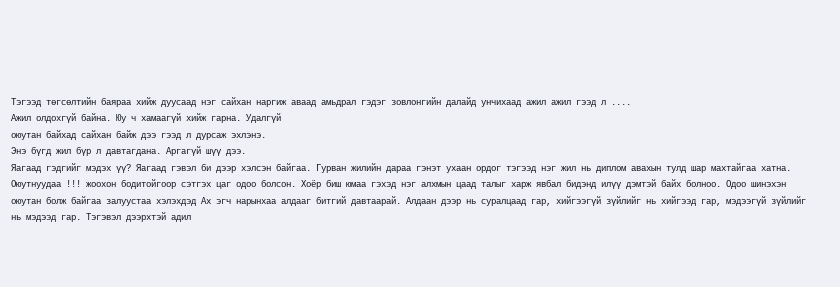Тэгээд төгсөлтийн баяраа хийж дуусаад нэг сайхан наргиж аваад амьдрал гэдэг зовлонгийн далайд унчихаад ажил ажил гээд л ....
Ажил олдохгүй байна. Юу ч хамаагүй хийж гарна. Удалгүй
оюутан байхад сайхан байж дээ гээд л дурсаж эхлэнэ.
Энэ бүгд жил бүр л давтагдана. Аргагүй шүү дээ.
Яагаад гэдгийг мэдэх үү? Яагаад гэвэл би дээр хэлсэн байгаа. Гурван жилийн дараа гэнэт ухаан ордог тэгээд нэг жил нь диплом авахын тулд шар махтайгаа хатна.
Оюутнуудаа !!! жоохон бодитойгоор сэтгэх цаг одоо болсон. Хоёр биш юмаа гэхэд нэг алхмын цаад талыг харж явбал бидэнд илүү дэмтэй байх болноо. Одоо шинэхэн оюутан болж байгаа залуустаа хэлэхдэд Ах эгч нарынхаа алдааг битгий давтаарай. Алдаан дээр нь суралцаад гар, хийгээгүй зүйлийг нь хийгээд гар, мэдээгүй зүйлийг нь мэдээд гар. Тэгэвэл дээрхтэй адил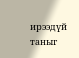ирээдүй таныг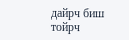дайрч биш тойрч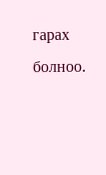гарах болноо.